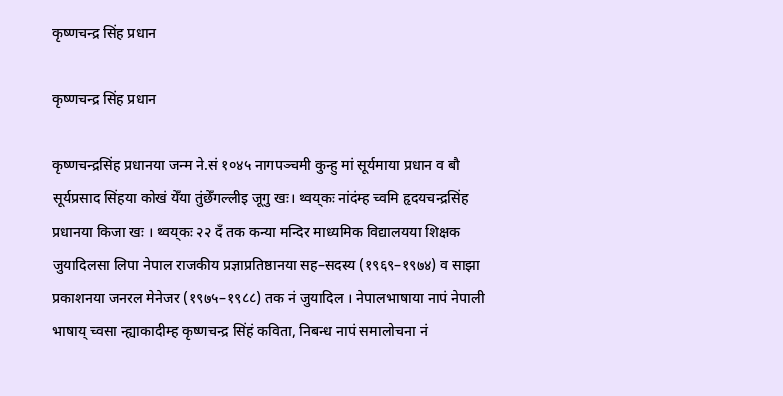कृष्णचन्द्र सिंह प्रधान

कृष्णचन्द्र सिंह प्रधान

कृष्णचन्द्रसिंह प्रधानया जन्म ने.सं १०४५ नागपञ्चमी कुन्हु मां सूर्यमाया प्रधान व बौ सूर्यप्रसाद सिंहया कोखं येँया तुंछेँगल्लीइ जूगु खः। थ्वय्‌कः नांदंम्ह च्वमि हृदयचन्द्रसिंह प्रधानया किजा खः । थ्वय्‌कः २२ दँ तक कन्या मन्दिर माध्यमिक विद्यालयया शिक्षक जुयादिलसा लिपा नेपाल राजकीय प्रज्ञाप्रतिष्ठानया सह–सदस्य (१९६९–१९७४) व साझा प्रकाशनया जनरल मेनेजर (१९७५–१९८८) तक नं जुयादिल । नेपालभाषाया नापं नेपाली भाषाय् च्वसा न्ह्याकादीम्ह कृष्णचन्द्र सिंहं कविता, निबन्ध नापं समालोचना नं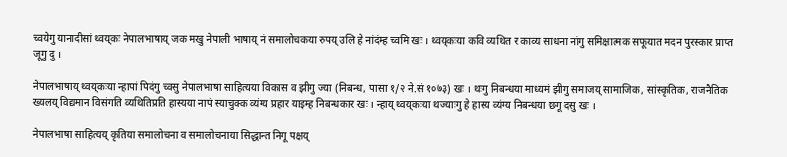च्वयेगु यानादीसां थ्वय्‌कः नेपालभाषाय् जक मखु नेपाली भाषाय् नं समालोचकया रुपय् उलि हे नांदंम्ह च्वमि खः । थ्वय्‌कःया कवि व्यथित र काव्य साधना नांगु समिक्षात्मक सफूयात मदन पुरस्कार प्राप्त जूगु दु ।

नेपालभाषाय् थ्वय्‌कःया न्हापां पिदंगु च्वसु नेपालभाषा साहित्यया विकास व झीगु ज्या (निबन्ध, पासा १/२ ने.सं १०७३) खः । थःगु निबन्धया माध्यमं झीगु समाजय् सामाजिक, सांस्कृतिक, राजनैतिक ख्यलय् विद्यमान विसंगति व्यथितिप्रति हास्यया नापं स्याचुक्क व्यंग्य प्रहार याइम्ह निबन्धकार खः । न्हाय् थ्वय्‌कःया थज्याःगु हे हास्य व्यंग्य निबन्धया छगू दसु खः ।

नेपालभाषा साहित्यय् कृतिया समालोचना व समालोचनाया सिद्धान्त निगू पक्षय्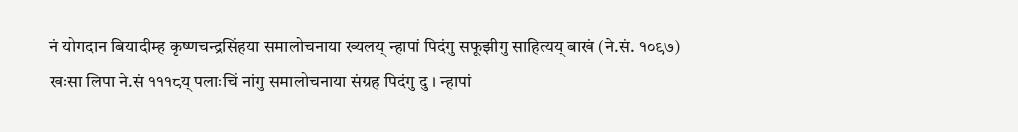नं योगदान बियादीम्ह कृष्णचन्द्रसिंहया समालोचनाया ख्यलय् न्हापां पिदंगु सफूझीगु साहित्यय् बाखं (ने.सं. १०९७) खःसा लिपा ने.सं १११८य् पलाःचिं नांगु समालोचनाया संग्रह पिदंगु दु । न्हापां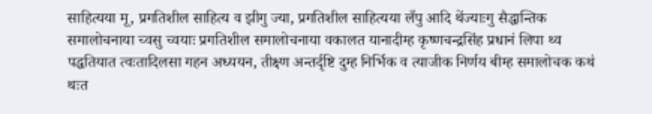साहित्यया मू, प्रगतिशील साहित्य व झीगु ज्या, प्रगतिशील साहित्यया लँपु आदि थेंज्याःगु सैद्धान्तिक समालोचनाया च्वसु च्वयाः प्रगतिशील समालोचनाया वकालत यानादीम्ह कृष्णचन्द्रसिंह प्रधानं लिपा थ्व पद्धतियात त्वःतादिलसा गहन अध्ययन, तीक्ष्ण अन्तर्दृष्टि दुम्ह निर्भिक व त्याजीक निर्णय बीम्ह समालोचक कथं थःत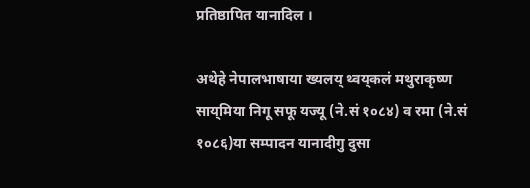प्रतिष्ठापित यानादिल ।

अथेहे नेपालभाषाया ख्यलय् थ्वय्‌कलं मथुराकृष्ण साय्‌मिया निगू सफू यज्यू (ने.सं १०८४) व रमा (ने.सं १०८६)या सम्पादन यानादीगु दुसा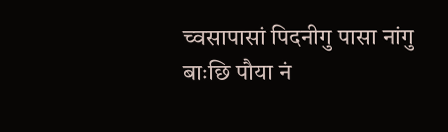च्वसापासां पिदनीगु पासा नांगु बाःछि पौया नं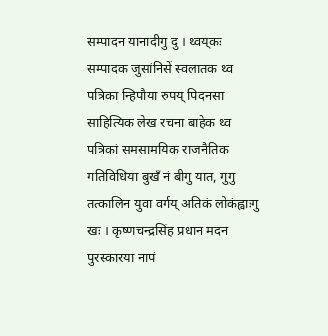सम्पादन यानादीगु दु । थ्वय्‌कः सम्पादक जुसांनिसें स्वलातक थ्व पत्रिका न्हिपौया रुपय् पिदनसा साहित्यिक लेख रचना बाहेक थ्व पत्रिकां समसामयिक राजनैतिक गतिविधिया बुखँ नं बीगु यात, गुगु तत्कालिन युवा वर्गय् अतिकं लोकंह्वाःगु खः । कृष्णचन्द्रसिंह प्रधान मदन पुरस्कारया नापं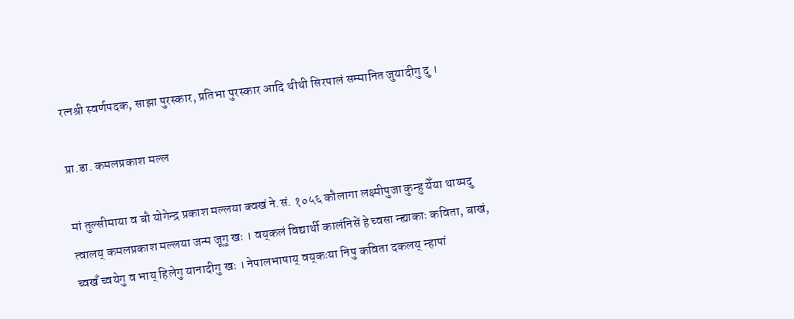रत्नश्री स्वर्णपदक, साझा पुरस्कार, प्रतिभा पुरस्कार आदि थीथी सिरपालं सम्मानित जुयादीगु दु ।

प्रा.डा. कमलप्रकाश मल्ल

मां तुल्सीमाया व बौ योगेन्द्र प्रकाश मल्लया क्वखं ने.सं. १०५६ कौलागा लक्ष्मीपुजा कुन्हु येँया थाय्मदु त्वालय् कमलप्रकाश मल्लया जन्म जूगु खः । वय्‌कलं विद्यार्थी कालंनिसें हे च्वसा न्ह्याकाः कविता, बाखं, च्वखँ च्वयेगु व भाय् हिलेगु यानादीगु खः । नेपालभाषाय् वय्‌कःया निपु कविता दकलय् न्हापां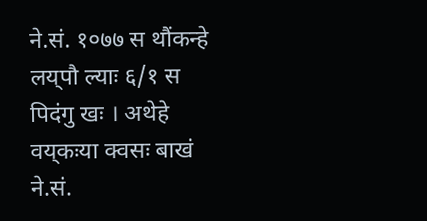ने.सं. १०७७ स थौंकन्हे लय्‌पौ ल्याः ६/१ स पिदंगु खः । अथेहे वय्‌कःया क्वसः बाखं ने.सं.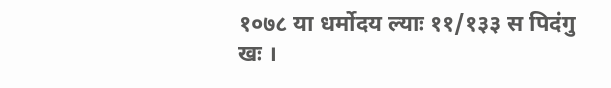१०७८ या धर्मोदय ल्याः ११/१३३ स पिदंगु खः ।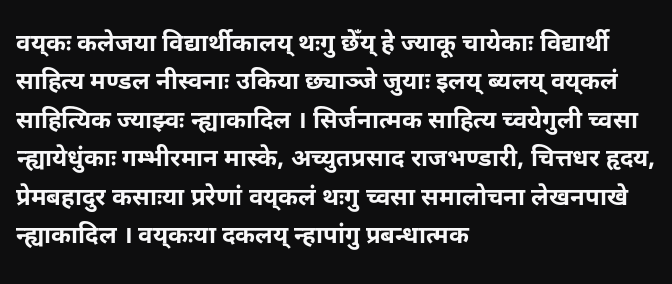वय्‌कः कलेजया विद्यार्थीकालय् थःगु छेँय् हे ज्याकू चायेकाः विद्यार्थी साहित्य मण्डल नीस्वनाः उकिया छ्याञ्जे जुयाः इलय् ब्यलय् वय्‌कलं साहित्यिक ज्याझ्वः न्ह्याकादिल । सिर्जनात्मक साहित्य च्वयेगुली च्वसा न्ह्यायेधुंकाः गम्भीरमान मास्के, अच्युतप्रसाद राजभण्डारी, चित्तधर हृदय, प्रेमबहादुर कसाःया प्ररेणां वय्‌कलं थःगु च्वसा समालोचना लेखनपाखे न्ह्याकादिल । वय्‌कःया दकलय् न्हापांगु प्रबन्धात्मक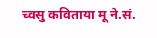च्वसु कविताया मू ने.सं.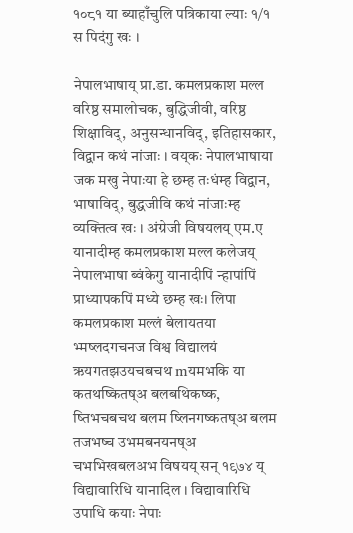१०८१ या ब्याहाँचुलि पत्रिकाया ल्याः १/१ स पिदंगु खः ।

नेपालभाषाय् प्रा.डा. कमलप्रकाश मल्ल वरिष्ठ समालोचक, बुद्धिजीवी, वरिष्ठ शिक्षाविद्, अनुसन्धानविद्, इतिहासकार, विद्वान कथं नांजाः । वय्‌कः नेपालभाषाया जक मखु नेपाःया हे छम्ह तःधंम्ह विद्वान, भाषाविद्, बुद्धजीवि कथं नांजाःम्ह व्यक्तित्व खः । अंग्रेजी विषयलय् एम.ए यानादीम्ह कमलप्रकाश मल्ल कलेजय् नेपालभाषा ब्वंकेगु यानादीपिं न्हापांपिं प्राध्यापकपिं मध्ये छम्ह खः। लिपा कमलप्रकाश मल्लं बेलायतया भ्मष्लदगचनज विश्व विद्यालयं ऋयगतझउयचबचथ mयमभकि या कतथष्कितष्अ बलबथिकष्क, ष्तिभचबचथ बलम ष्लिनगष्कतष्अ बलम तजभष्च उभमबनयनष्अ चभभिखबलअभ विषयय् सन् १९७४ य् विद्यावारिधि यानादिल । विद्यावारिधि उपाधि कयाः नेपाः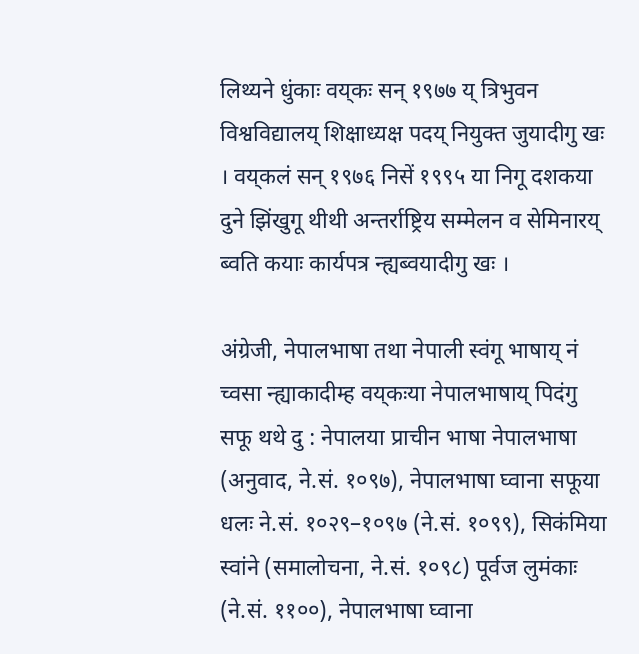लिथ्यने धुंकाः वय्‌कः सन् १९७७ य् त्रिभुवन विश्वविद्यालय् शिक्षाध्यक्ष पदय् नियुक्त जुयादीगु खः । वय्‌कलं सन् १९७६ निसें १९९५ या निगू दशकया दुने झिंखुगू थीथी अन्तर्राष्ट्रिय सम्मेलन व सेमिनारय् ब्वति कयाः कार्यपत्र न्ह्यब्वयादीगु खः ।

अंग्रेजी, नेपालभाषा तथा नेपाली स्वंगू भाषाय् नं च्वसा न्ह्याकादीम्ह वय्‌कःया नेपालभाषाय् पिदंगु सफू थथे दु : नेपालया प्राचीन भाषा नेपालभाषा (अनुवाद, ने.सं. १०९७), नेपालभाषा घ्वाना सफूया धलः ने.सं. १०२९–१०९७ (ने.सं. १०९९), सिकंमिया स्वांने (समालोचना, ने.सं. १०९८) पूर्वज लुमंकाः (ने.सं. ११००), नेपालभाषा घ्वाना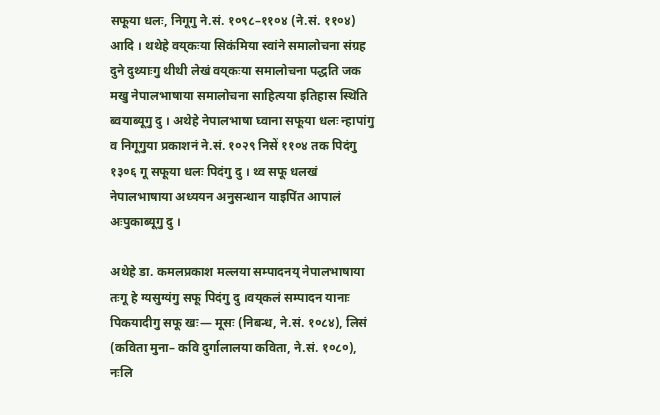सफूया धलः, निगूगु ने.सं. १०९८–११०४ (ने.सं. ११०४) आदि । थथेहे वय्‌कःया सिकंमिया स्वांने समालोचना संग्रह दुने दुथ्याःगु थीथी लेखं वय्‌कःया समालोचना पद्धति जक मखु नेपालभाषाया समालोचना साहित्यया इतिहास स्थिति ब्वयाब्यूगु दु । अथेहे नेपालभाषा घ्वाना सफूया धलः न्हापांगु व निगूगुया प्रकाशनं ने.सं. १०२९ निसें ११०४ तक पिदंगु १३०६ गू सफूया धलः पिदंगु दु । थ्व सफू धलखं नेपालभाषाया अध्ययन अनुसन्धान याइपिंत आपालं अःपुकाब्यूगु दु ।

अथेहे डा. कमलप्रकाश मल्लया सम्पादनय् नेपालभाषाया तःगू हे ग्यसुग्यंगु सफू पिदंगु दु ।वय्‌कलं सम्पादन यानाः पिकयादीगु सफू खः— मूसः (निबन्ध, ने.सं. १०८४), लिसं (कविता मुना– कवि दुर्गालालया कविता, ने.सं. १०८०), नःलि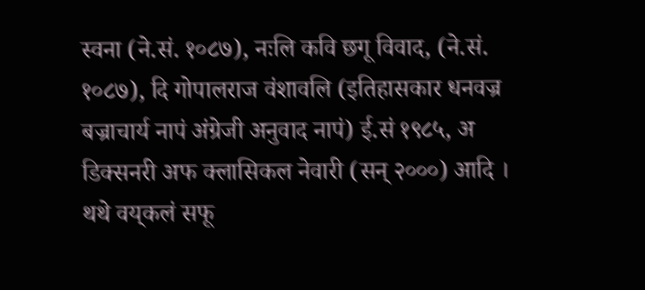स्वना (ने.सं. १०८७), नःलि कवि छगू विवाद, (ने.सं. १०८७), दि गोपालराज वंशावलि (इतिहासकार धनवज्र बज्राचार्य नापं अंग्रेजी अनुवाद नापं) ई.सं १९८५, अ डिक्सनरी अफ क्लासिकल नेवारी (सन् २०००) आदि । थथे वय्‌कलं सफू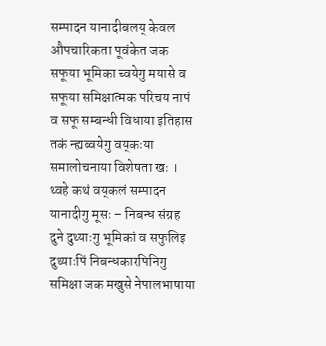सम्पादन यानादीबलय् केवल औपचारिकता पूवंकेत जक सफूया भूमिका च्वयेगु मयासे व सफूया समिक्षात्मक परिचय नापं व सफू सम्बन्धी विधाया इतिहास तकं न्ह्यब्वयेगु वय्‌कःया समालोचनाया विशेषता खः । थ्वहे कथं वय्‌कलं सम्पादन यानादीगु मूसः – निबन्ध संग्रह दुने दुथ्याःगु भूमिकां व सफुलिइ दुथ्याःपिं निबन्धकारपिनिगु समिक्षा जक मखुसे नेपालभाषाया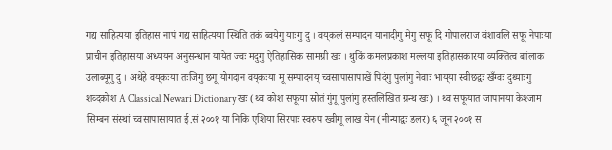गद्य साहित्यया इतिहास नापं गद्य साहित्यया स्थिति तकं ब्वयेगु याःगु दु । वय्‌कलं सम्पादन यानादीगु मेगु सफू दि गोपालराज वंशावलि सफू नेपाःया प्राचीन इतिहासया अध्ययन अनुसन्धान यायेत ज्वः मदुगु ऐतिहासिक सामग्री खः । थुकिं कमलप्रकाश मल्लया इतिहासकारया व्यक्तित्व बांलाक उलाब्यूगु दु । अथेहे वय्‌कःया तःजिगु छगू योगदान वय्‌कःया मू सम्पादनय् च्वसापासापाखें पिदंगु पुलांगु नेवाः भाय्‌या स्वीछद्वः खँग्वः दुथ्याःगु शव्दकोश A Classical Newari Dictionary खः (थ्व कोश सफूया स्रोतं गुंगू पुलांगु हस्तलिखित ग्रन्थ खः) । थ्व सफूयात जापानया केश्जाम सिम्बन संस्थां च्वसापासायात ई.सं २००१ या निकि एशिया सिरपाः स्वरुप ख्वीगू लाख येन (नीन्याद्वः डलर) ६ जून २००१ स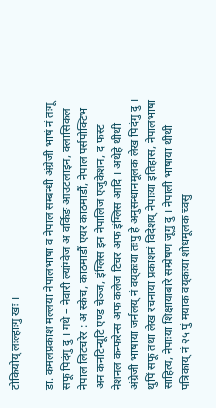टोकियोय् लःल्हाःगु खः ।

डा. कमलप्रकाश मल्लया नेपालभाषा व नेपाल सम्बन्धी अंग्रेजी भाषं नं तःगू सफू पिदंगु दु । गथे – नेवारी ल्यांग्वेज अ वर्किङ आउटलाइन, क्लासिकल नेपाल लिटचरेर : अ स्केच, काठमाडौं एयर काठमाडौं, नेपाल पर्सपोक्टिभ अन कनटिन्यूटि एण्ड चेञ्ज, इंग्लिस इन नेपालिज एजुकेशन, द फस्ट नेशनल कन्फरेन्स अफ कलेज टिचर अफ इंग्लिस आदि । अथेहे थीथी अंग्रेजी भाषाया जर्नलय् नं वय्‌कःया तःपु हे अनुसन्धानमूलक लेख पिदंगु दु । थुपिं सफू तथा लेख रचनाया प्रकाशनं विदेशय् नेपाःया इतिहास, नेपालभाषा साहित्य, नेपाःया शिक्षायाबारे सम्प्रेषण जूगु दु । नेपाली भाषाया थीथी पत्रिकाय् नं २५ पुं मयाक वय्‌कःया शोधमूलक च्वसु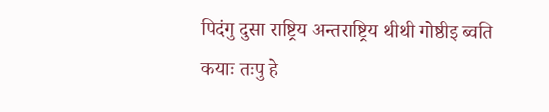पिदंगु दुसा राष्ट्रिय अन्तराष्ट्रिय थीथी गोष्ठीइ ब्वति कयाः तःपु हे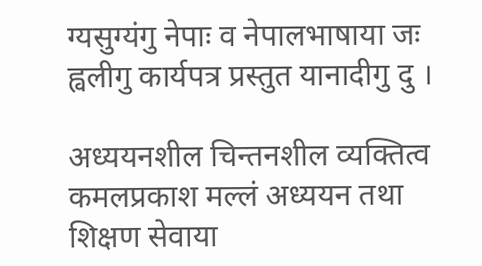ग्यसुग्यंगु नेपाः व नेपालभाषाया जः ह्वलीगु कार्यपत्र प्रस्तुत यानादीगु दु ।

अध्ययनशील चिन्तनशील व्यक्तित्व कमलप्रकाश मल्लं अध्ययन तथा शिक्षण सेवाया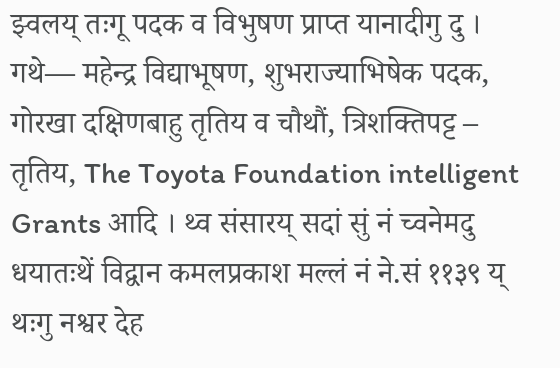झ्वलय् तःगू पदक व विभुषण प्राप्त यानादीगु दु । गथे— महेन्द्र विद्याभूषण, शुभराज्याभिषेक पदक, गोरखा दक्षिणबाहु तृतिय व चौथौं, त्रिशक्तिपट्ट – तृतिय, The Toyota Foundation intelligent Grants आदि । थ्व संसारय् सदां सुं नं च्वनेमदु धयातःथें विद्वान कमलप्रकाश मल्लं नं ने.सं ११३९ य् थःगु नश्वर देह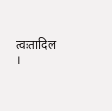त्वःतादिल ।